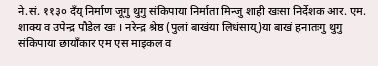ने.सं. ११३० दँय् निर्माण जूगु थुगु संकिपाया निर्माता मिन्जु शाही खःसा निर्देशक आर. एम. शाक्य व उपेन्द्र पौडेल खः । नरेन्द्र श्रेष्ठ (पुलां बाखंया लिधंसाय्)या बाखं हनातःगु थुगु संकिपाया छायाँकार एम एस माइकल व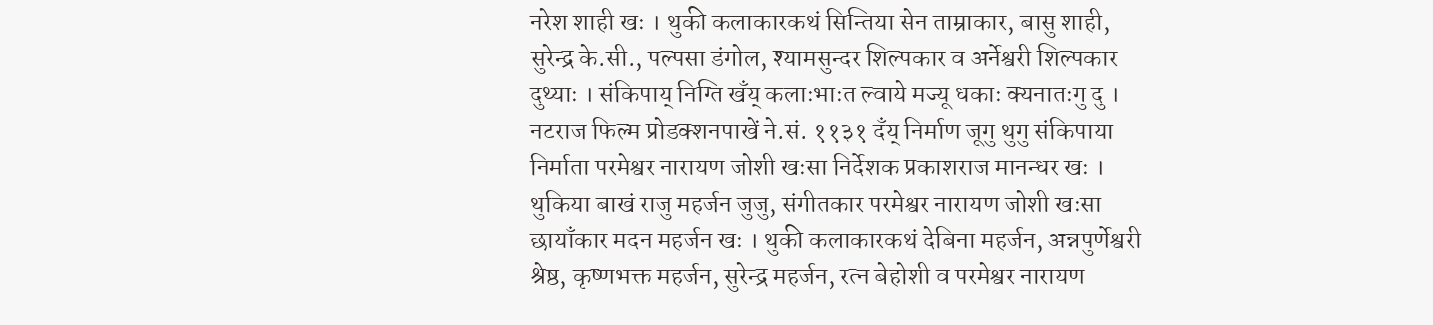नरेश शाही खः । थुकी कलाकारकथं सिन्तिया सेन ताम्राकार, बासु शाही, सुरेन्द्र के.सी., पल्पसा डंगोल, श्यामसुन्दर शिल्पकार व अर्नेश्वरी शिल्पकार दुथ्याः । संकिपाय् निग्ति खँय् कलाःभाःत ल्वाये मज्यू धकाः क्यनातःगु दु ।
नटराज फिल्म प्रोडक्शनपाखें ने.सं. ११३१ दँय् निर्माण जूगु थुगु संकिपाया निर्माता परमेश्वर नारायण जोशी खःसा निर्देशक प्रकाशराज मानन्धर खः । थुकिया बाखं राजु महर्जन जुजु, संगीतकार परमेश्वर नारायण जोशी खःसा छायाँकार मदन महर्जन खः । थुकी कलाकारकथं देबिना महर्जन, अन्नपुर्णेश्वरी श्रेष्ठ, कृष्णभक्त महर्जन, सुरेन्द्र महर्जन, रत्न बेहोशी व परमेश्वर नारायण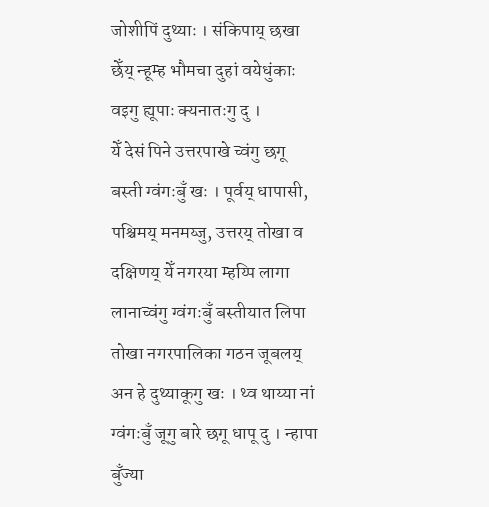जोशीपिं दुथ्याः । संकिपाय् छखा छेँय् न्हूम्ह भौमचा दुहां वयेधुंकाः वइगु ह्यूपाः क्यनातःगु दु ।
येँ देसं पिने उत्तरपाखे च्वंगु छगू बस्ती ग्वंगःबुँ खः । पूर्वय् धापासी, पश्चिमय् मनमय्जु, उत्तरय् तोखा व दक्षिणय् येँ नगरया म्हय्पि लागा लानाच्वंगु ग्वंगःबुँ बस्तीयात लिपा तोखा नगरपालिका गठन जूबलय् अन हे दुथ्याकूगु खः । थ्व थाय्या नां ग्वंगःबुँ जूगु बारे छगू धापू दु । न्हापा बुँज्या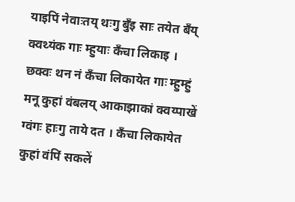याइपिं नेवाःतय् थःगु बुँइ साः तयेत बँय् क्वथ्यंक गाः म्हुयाः कँचा लिकाइ । छक्वः थन नं कँचा लिकायेत गाः म्हुम्हुं मनू कुहां वंबलय् आकाझाकां क्वय्पाखें ग्वंगः हाःगु ताये दत । कँचा लिकायेत कुहां वंपिं सकलें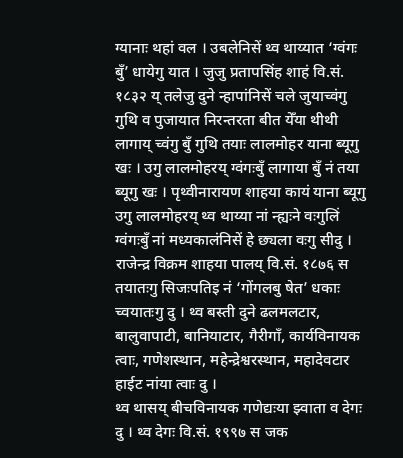ग्यानाः थहां वल । उबलेनिसें थ्व थाय्यात ‘ग्वंगः बुँ’ धायेगु यात । जुजु प्रतापसिंह शाहं वि.सं. १८३२ य् तलेजु दुने न्हापांनिसें चले जुयाच्वंगु गुथि व पुजायात निरन्तरता बीत येँया थीथी लागाय् च्वंगु बुँ गुथि तयाः लालमोहर याना ब्यूगु खः । उगु लालमोहरय् ग्वंगःबुँ लागाया बुँ नं तया ब्यूगु खः । पृथ्वीनारायण शाहया कायं याना ब्यूगु उगु लालमोहरय् थ्व थाय्या नां न्ह्यःने वःगुलिं ग्वंगःबुँ नां मध्यकालंनिसें हे छ्यला वःगु सीदु । राजेन्द्र विक्रम शाहया पालय् वि.सं. १८७६ स तयातःगु सिजःपतिइ नं ‘गोंगलबु षेत’ धकाः च्वयातःगु दु । थ्व बस्ती दुने ढलमलटार, बालुवापाटी, बानियाटार, गैरीगाँ, कार्यविनायक त्वाः, गणेशस्थान, महेन्द्रेश्वरस्थान, महादेवटार हाईट नांया त्वाः दु ।
थ्व थासय् बीचविनायक गणेद्यःया झ्वाता व देगः दु । थ्व देगः वि.सं. १९९७ स जक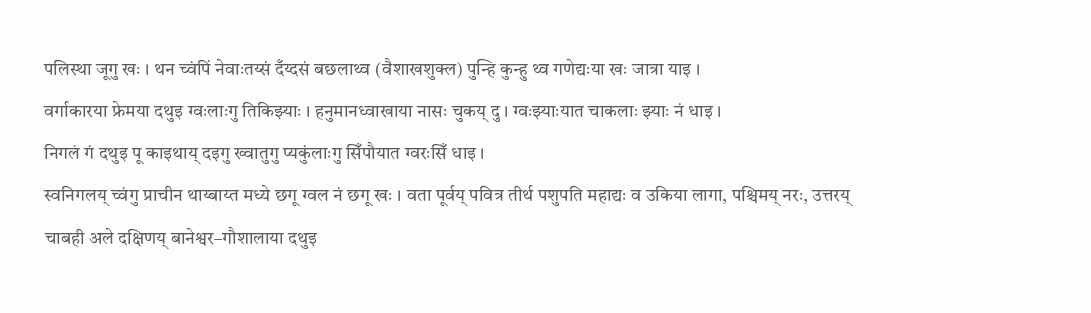पलिस्था जूगु खः । थन च्वंपिं नेवाःतय्सं दँय्दसं बछलाथ्व (वैशाखशुक्ल) पुन्हि कुन्हु थ्व गणेद्यःया खः जात्रा याइ ।
वर्गाकारया फ्रेमया दथुइ ग्वःलाःगु तिकिझ्याः । हनुमानध्वाखाया नासः चुकय् दु । ग्वःझ्याःयात चाकलाः झ्याः नं धाइ ।
निगलं गं दथुइ पू काइथाय् दइगु ख्वातुगु प्यकुंलाःगु सिँपौयात ग्वरःसिँ धाइ ।
स्वनिगलय् च्वंगु प्राचीन थाय्बाय्त मध्ये छगू ग्वल नं छगू खः । वता पूर्वय् पवित्र तीर्थ पशुपति महाद्यः व उकिया लागा, पश्चिमय् नरः, उत्तरय् चाबही अले दक्षिणय् बानेश्वर–गौशालाया दथुइ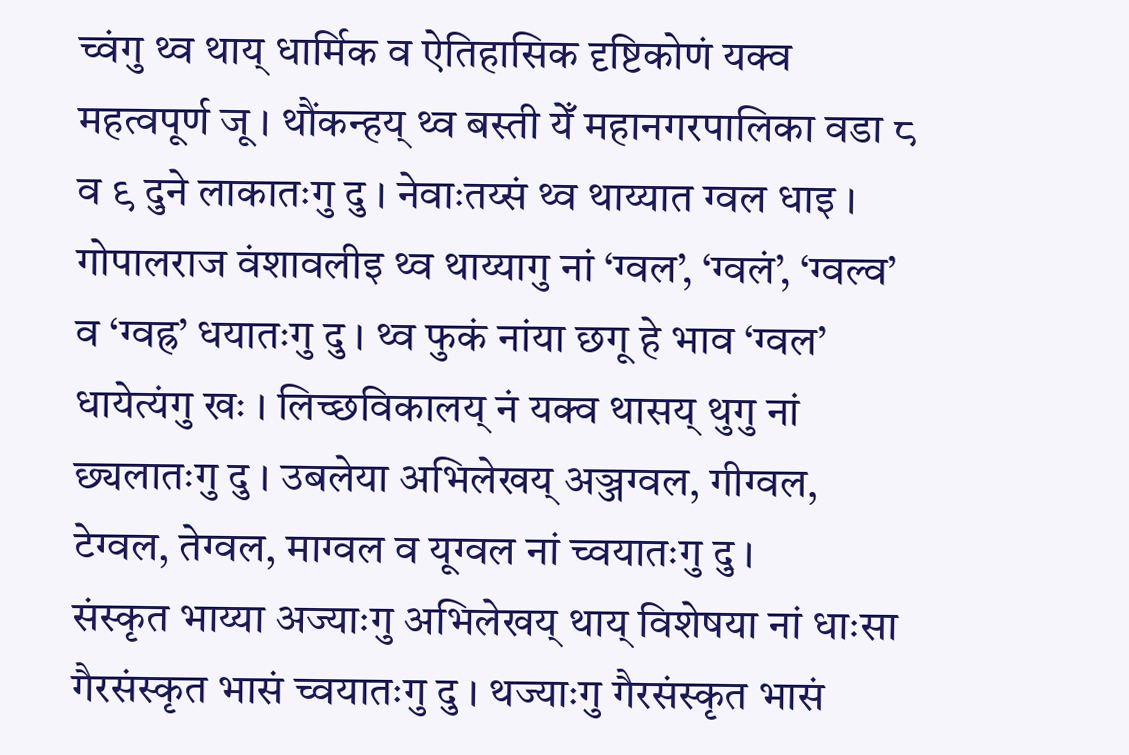च्वंगु थ्व थाय् धार्मिक व ऐतिहासिक दृष्टिकोणं यक्व महत्वपूर्ण जू । थौंकन्हय् थ्व बस्ती येँ महानगरपालिका वडा ८ व ९ दुने लाकातःगु दु । नेवाःतय्सं थ्व थाय्यात ग्वल धाइ ।
गोपालराज वंशावलीइ थ्व थाय्यागु नां ‘ग्वल’, ‘ग्वलं’, ‘ग्वल्व’ व ‘ग्वह्र’ धयातःगु दु । थ्व फुकं नांया छगू हे भाव ‘ग्वल’ धायेत्यंगु खः । लिच्छविकालय् नं यक्व थासय् थुगु नां छ्यलातःगु दु । उबलेया अभिलेखय् अञ्जग्वल, गीग्वल, टेग्वल, तेग्वल, माग्वल व यूग्वल नां च्वयातःगु दु ।
संस्कृत भाय्या अज्याःगु अभिलेखय् थाय् विशेषया नां धाःसा गैरसंस्कृत भासं च्वयातःगु दु । थज्याःगु गैरसंस्कृत भासं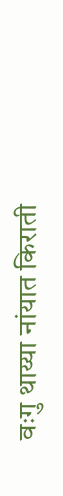वःगु थाय्या नांयात किराती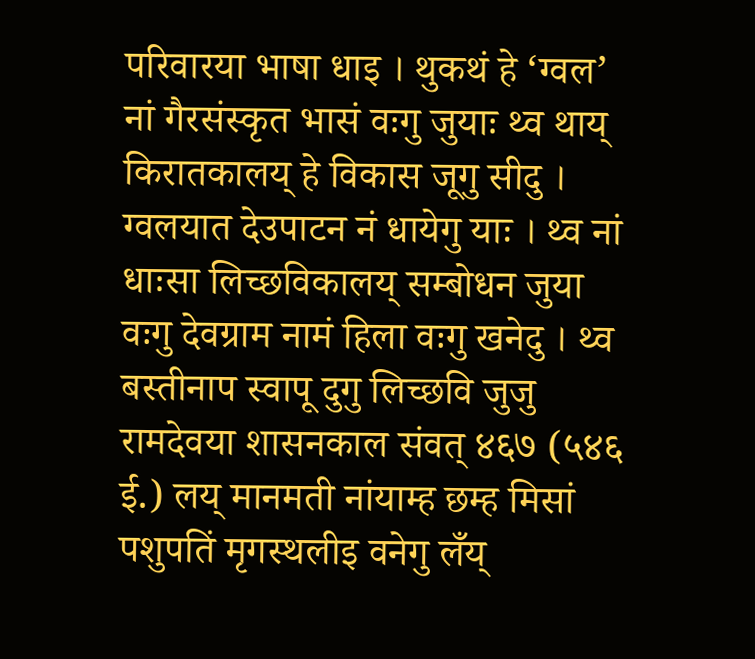परिवारया भाषा धाइ । थुकथं हे ‘ग्वल’ नां गैरसंस्कृत भासं वःगु जुयाः थ्व थाय् किरातकालय् हे विकास जूगु सीदु ।
ग्वलयात देउपाटन नं धायेगु याः । थ्व नां धाःसा लिच्छविकालय् सम्बोधन जुया वःगु देवग्राम नामं हिला वःगु खनेदु । थ्व बस्तीनाप स्वापू दुगु लिच्छवि जुजु रामदेवया शासनकाल संवत् ४६७ (५४६ ई.) लय् मानमती नांयाम्ह छम्ह मिसां पशुपतिं मृगस्थलीइ वनेगु लँय्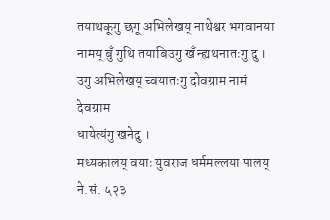तयाथकूगु छगू अभिलेखय् नाथेश्वर भगवानया नामय् बुँ गुथि तयाबिउगु खँ न्ह्यथनातःगु दु ।
उगु अभिलेखय् च्वयातःगु दोवग्राम नामं देवग्राम
धायेत्यंगु खनेदु ।
मध्यकालय् वयाः युवराज धर्ममल्लया पालय् ने.सं. ५२३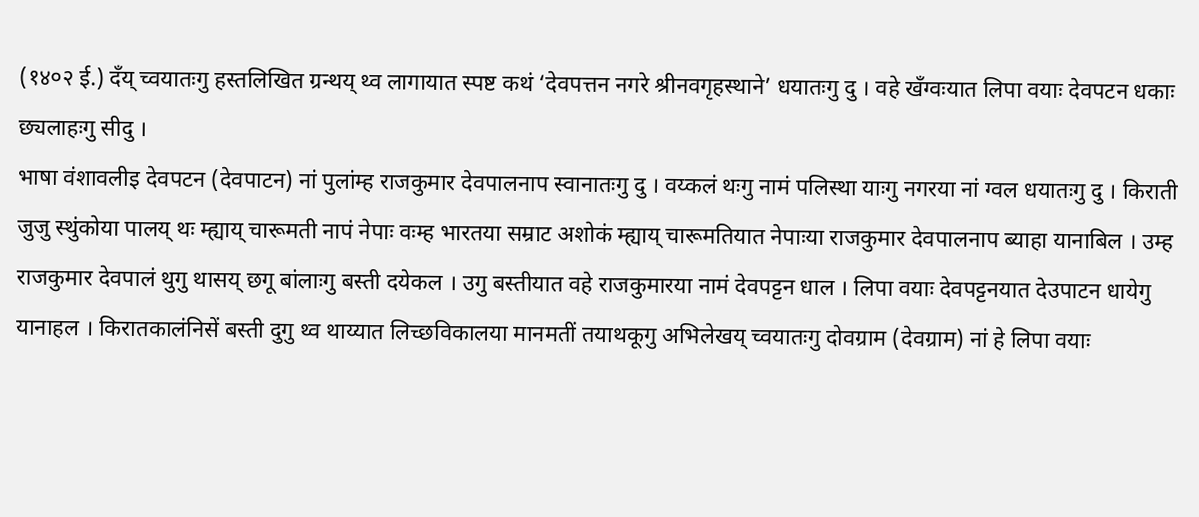(१४०२ ई.) दँय् च्वयातःगु हस्तलिखित ग्रन्थय् थ्व लागायात स्पष्ट कथं ‘देवपत्तन नगरे श्रीनवगृहस्थाने’ धयातःगु दु । वहे खँग्वःयात लिपा वयाः देवपटन धकाः छ्यलाहःगु सीदु ।
भाषा वंशावलीइ देवपटन (देवपाटन) नां पुलांम्ह राजकुमार देवपालनाप स्वानातःगु दु । वय्कलं थःगु नामं पलिस्था याःगु नगरया नां ग्वल धयातःगु दु । किराती जुजु स्थुंकोया पालय् थः म्ह्याय् चारूमती नापं नेपाः वःम्ह भारतया सम्राट अशोकं म्ह्याय् चारूमतियात नेपाःया राजकुमार देवपालनाप ब्याहा यानाबिल । उम्ह राजकुमार देवपालं थुगु थासय् छगू बांलाःगु बस्ती दयेकल । उगु बस्तीयात वहे राजकुमारया नामं देवपट्टन धाल । लिपा वयाः देवपट्टनयात देउपाटन धायेगु यानाहल । किरातकालंनिसें बस्ती दुगु थ्व थाय्यात लिच्छविकालया मानमतीं तयाथकूगु अभिलेखय् च्वयातःगु दोवग्राम (देवग्राम) नां हे लिपा वयाः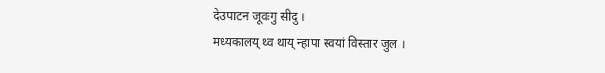देउपाटन जूवःगु सीदु ।
मध्यकालय् थ्व थाय् न्हापा स्वयां विस्तार जुल ।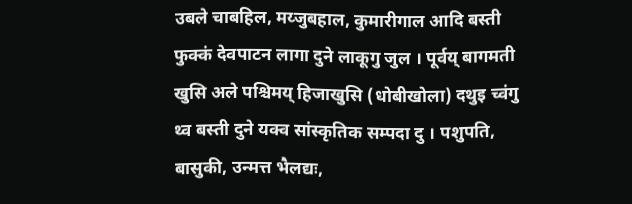उबले चाबहिल, मय्जुबहाल, कुमारीगाल आदि बस्ती फुक्कं देवपाटन लागा दुने लाकूगु जुल । पूर्वय् बागमती खुसि अले पश्चिमय् हिजाखुसि (धोबीखोला) दथुइ च्वंगु थ्व बस्ती दुने यक्व सांस्कृतिक सम्पदा दु । पशुपति, बासुकी, उन्मत्त भैलद्यः,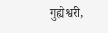गुह्येश्वरी,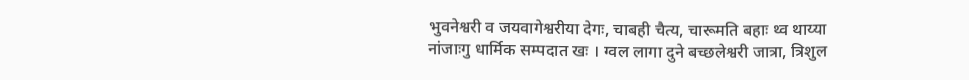भुवनेश्वरी व जयवागेश्वरीया देगः, चाबही चैत्य, चारूमति बहाः थ्व थाय्या नांजाःगु धार्मिक सम्पदात खः । ग्वल लागा दुने बच्छलेश्वरी जात्रा, त्रिशुल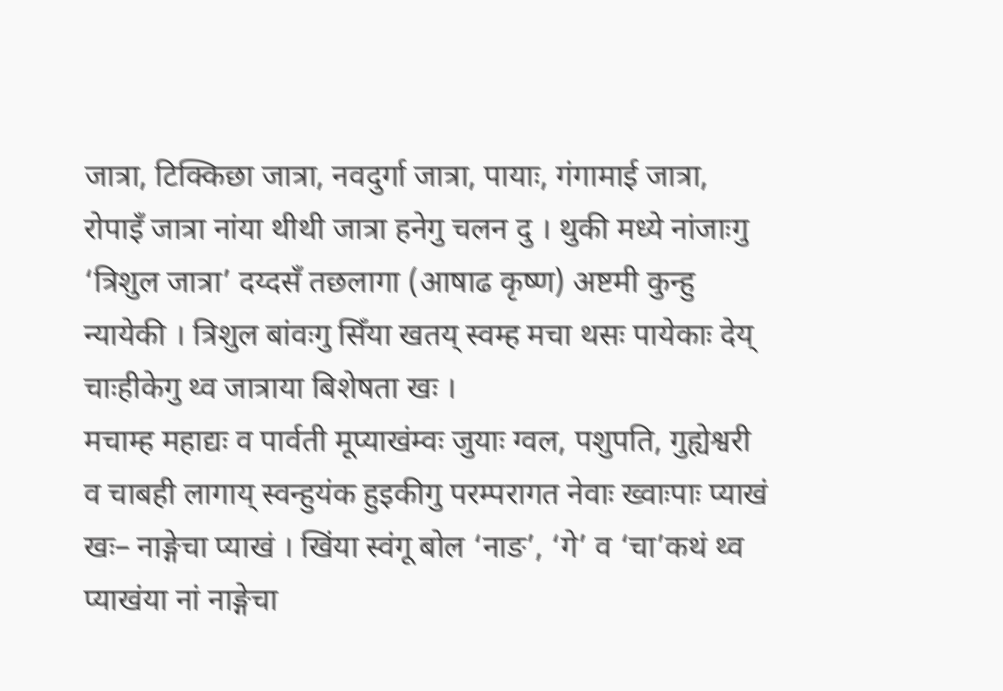जात्रा, टिक्किछा जात्रा, नवदुर्गा जात्रा, पायाः, गंगामाई जात्रा, रोपाइँ जात्रा नांया थीथी जात्रा हनेगु चलन दु । थुकी मध्ये नांजाःगु ‘त्रिशुल जात्रा’ दय्दसँ तछलागा (आषाढ कृष्ण) अष्टमी कुन्हु न्यायेकी । त्रिशुल बांवःगु सिँया खतय् स्वम्ह मचा थसः पायेकाः देय् चाःहीकेगु थ्व जात्राया बिशेषता खः ।
मचाम्ह महाद्यः व पार्वती मूप्याखंम्वः जुयाः ग्वल, पशुपति, गुह्येश्वरी व चाबही लागाय् स्वन्हुयंक हुइकीगु परम्परागत नेवाः ख्वाःपाः प्याखं खः– नाङ्गेचा प्याखं । खिंया स्वंगू बोल ‘नाङ’, ‘गे’ व ‘चा’कथं थ्व प्याखंया नां नाङ्गेचा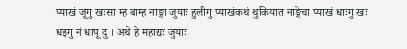प्याखं जूगु खःसा म्ह बाम्ह नाङ्गा जुयाः हुलीगु प्याखंकथं थुकियात नाङ्गेचा प्याखं धाःगु खः धइगु नं धापू दु । अथे हे महाद्यः जुयाः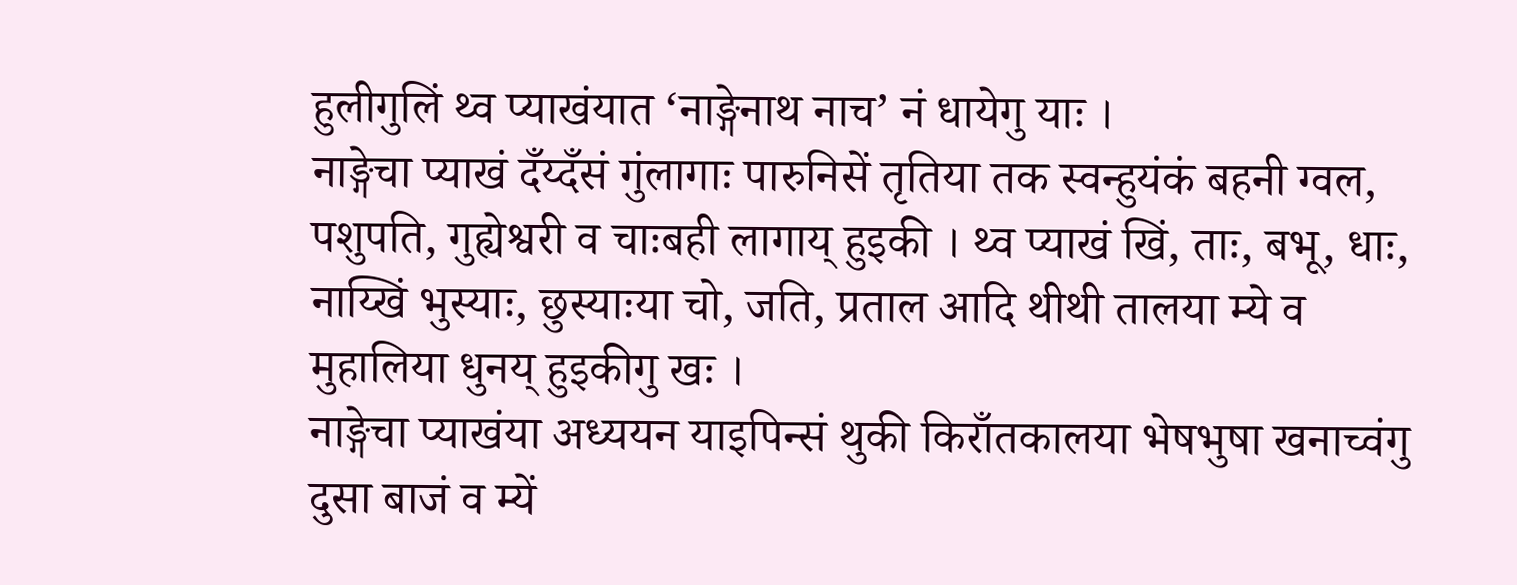हुलीगुलिं थ्व प्याखंयात ‘नाङ्गेनाथ नाच’ नं धायेगु याः ।
नाङ्गेचा प्याखं दँय्दँसं गुंलागाः पारुनिसें तृतिया तक स्वन्हुयंकं बहनी ग्वल, पशुपति, गुह्येश्वरी व चाःबही लागाय् हुइकी । थ्व प्याखं खिं, ताः, बभू, धाः, नाय्खिं भुस्याः, छुस्याःया चो, जति, प्रताल आदि थीथी तालया म्ये व मुहालिया धुनय् हुइकीगु खः ।
नाङ्गेचा प्याखंया अध्ययन याइपिन्सं थुकी किराँतकालया भेषभुषा खनाच्वंगु दुसा बाजं व म्यें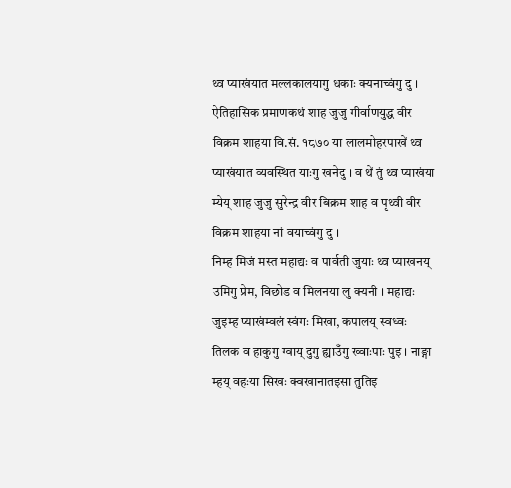थ्व प्याखंयात मल्लकालयागु धकाः क्यनाच्वंगु दु । ऐतिहासिक प्रमाणकथं शाह जुजु गीर्वाणयुद्ध वीर विक्रम शाहया वि.सं. १८७० या लालमोहरपाखें थ्व प्याखंयात व्यवस्थित याःगु खनेदु । व थें तुं थ्व प्याखंया म्येय् शाह जुजु सुरेन्द्र वीर बिक्रम शाह व पृथ्वी वीर विक्रम शाहया नां वयाच्वंगु दु ।
निम्ह मिजं मस्त महाद्यः व पार्वती जुयाः थ्व प्याखनय् उमिगु प्रेम, विछोड व मिलनया लु क्यनी । महाद्यः जुइम्ह प्याखंम्वलं स्वंगः मिखा, कपालय् स्वध्वः तिलक व हाकुगु ग्वाय् दुगु ह्याउँगु ख्वाःपाः पुइ । नाङ्गा म्हय् वहःया सिखः क्वखानातइसा तुतिइ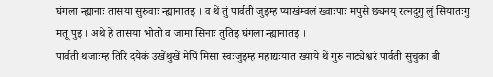घंगला न्ह्यानाः तासया सुरुवाः न्ह्यानातइ । व थें तुं पार्वती जुइम्ह प्याखंम्वलं ख्वाःपाः मपुसे छ्यनय् रत्नदुगु लुं सियातःगु मतू पुइ । अथे हे तासया भोतो व जामा सिनाः तुतिइ घंगला न्ह्यानातइ ।
पार्वती थजाःम्ह तिरि दयेकं उखेंथुखें मेपिं मिसा स्वःजुइम्ह महाद्यःयात ख्याये थें गुरु नाट्येश्वरं पार्वती सुचुका बी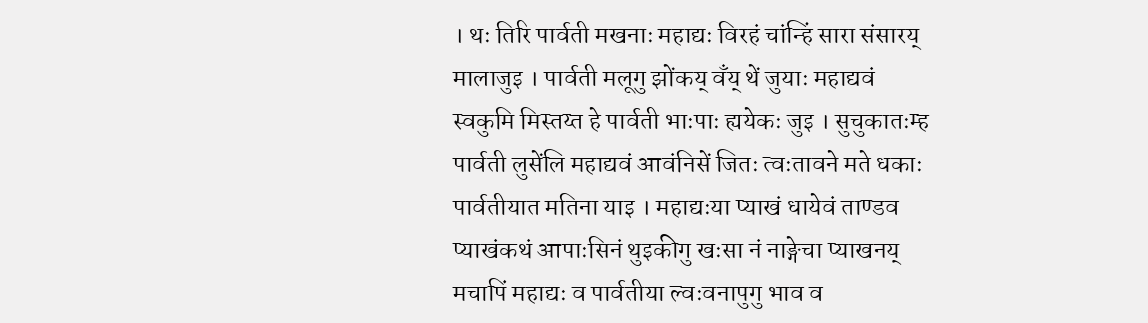। थः तिरि पार्वती मखनाः महाद्यः विरहं चांन्हिं सारा संसारय् मालाजुइ । पार्वती मलूगु झोंकय् वँय् थें जुयाः महाद्यवं स्वकुमि मिस्तय्त हे पार्वती भाःपाः ह्ययेकः जुइ । सुचुकातःम्ह पार्वती लुसेंलि महाद्यवं आवंनिसें जितः त्वःतावने मते धकाः पार्वतीयात मतिना याइ । महाद्यःया प्याखं धायेवं ताण्डव प्याखंकथं आपाःसिनं थुइकीगु खःसा नं नाङ्गेचा प्याखनय् मचापिं महाद्यः व पार्वतीया ल्वःवनापुगु भाव व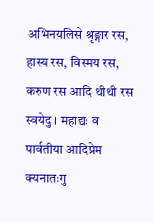अभिनयलिसे श्रृङ्गार रस, हास्य रस, विस्मय रस, करुण रस आदि थीथी रस स्वयेदु । महाद्यः व पार्वतीया आदिप्रेम क्यनातःगु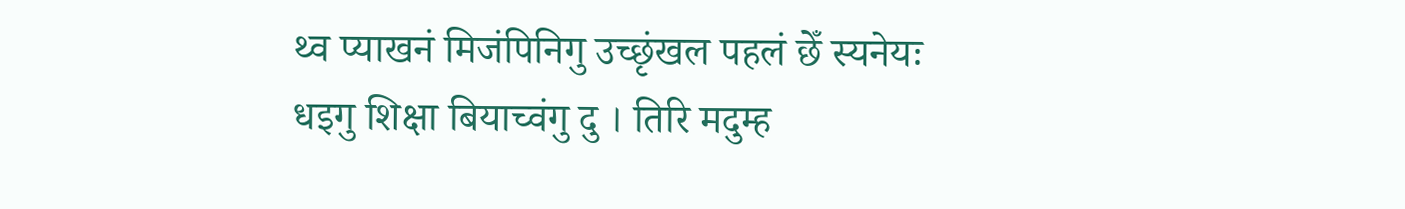थ्व प्याखनं मिजंपिनिगु उच्छृंखल पहलं छेँ स्यनेयः धइगु शिक्षा बियाच्वंगु दु । तिरि मदुम्ह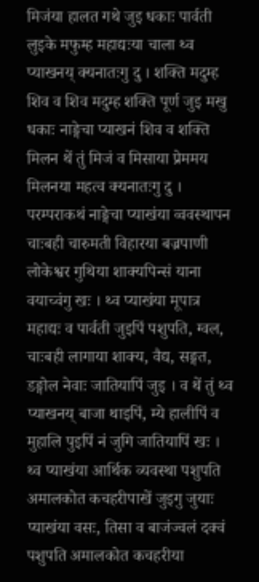मिजंया हालत गथे जुइ धकाः पार्वती लुइके मफुम्ह महाद्यःया चाला थ्व प्याखनय् क्यनातःगु दु । शक्ति मदुम्ह शिव व शिव मदुम्ह शक्ति पूर्ण जुइ मखु धकाः नाङ्गेचा प्याखनं शिव व शक्ति मिलन थें तुं मिजं व मिसाया प्रेममय मिलनया महत्व क्यनातःगु दु ।
परम्पराकथं नाङ्गेचा प्याखंया व्ववस्थापन चाःबही चारुमती विहारया बज्रपाणी लोकेश्वर गुथिया शाक्यपिन्सं याना वयाच्वंगु खः । थ्व प्याखंया मूपात्र महाद्यः व पार्वती जुइपिं पशुपति, ग्वल, चाःबही लागाया शाक्य, वैद्य, सङ्गत, डङ्गोल नेवाः जातियापिं जुइ । व थें तुं थ्व प्याखनय् बाजा थाइपिं, म्ये हालीपिं व मुहालि पुइपिं नं जुगि जातियापिं खः । थ्व प्याखंया आर्थिक व्यवस्था पशुपति अमालकोत कचहरीपाखें जुइगु जुयाः प्याखंया वसः, तिसा व बाजंज्वलं दक्वं पशुपति अमालकोत कचहरीया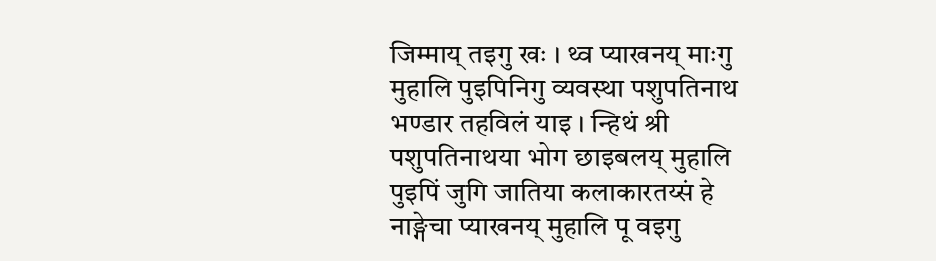जिम्माय् तइगु खः । थ्व प्याखनय् माःगु मुहालि पुइपिनिगु व्यवस्था पशुपतिनाथ भण्डार तहविलं याइ । न्हिथं श्री पशुपतिनाथया भोग छाइबलय् मुहालि पुइपिं जुगि जातिया कलाकारतय्सं हे नाङ्गेचा प्याखनय् मुहालि पू वइगु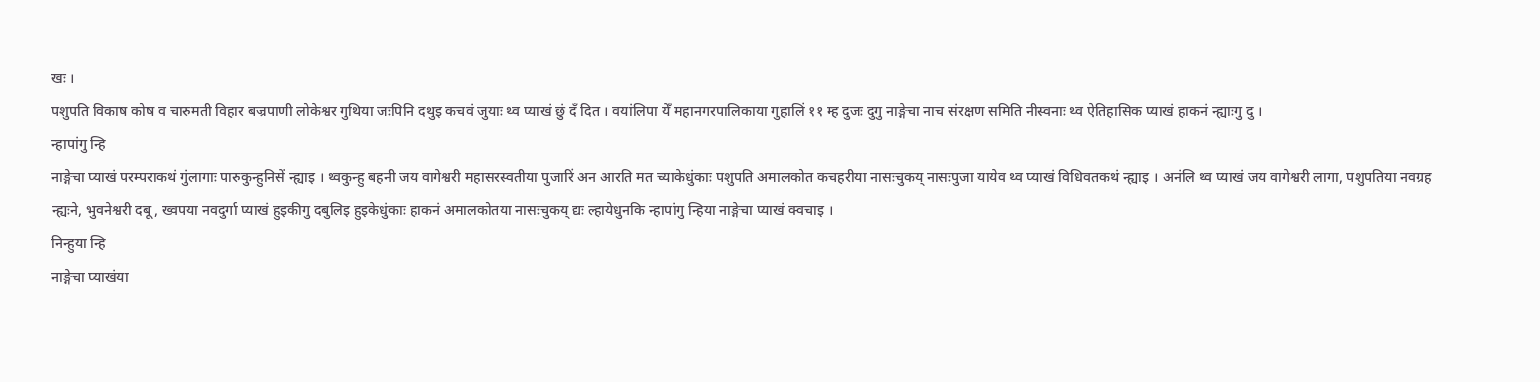खः ।
पशुपति विकाष कोष व चारुमती विहार बज्रपाणी लोकेश्वर गुथिया जःपिनि दथुइ कचवं जुयाः थ्व प्याखं छुं दँ दित । वयांलिपा येँ महानगरपालिकाया गुहालिं ११ म्ह दुजः दुगु नाङ्गेचा नाच संरक्षण समिति नीस्वनाः थ्व ऐतिहासिक प्याखं हाकनं न्ह्याःगु दु ।
न्हापांगु न्हि
नाङ्गेचा प्याखं परम्पराकथं गुंलागाः पारुकुन्हुनिसें न्ह्याइ । थ्वकुन्हु बहनी जय वागेश्वरी महासरस्वतीया पुजारिं अन आरति मत च्याकेधुंकाः पशुपति अमालकोत कचहरीया नासःचुकय् नासःपुजा यायेव थ्व प्याखं विधिवतकथं न्ह्याइ । अनंलि थ्व प्याखं जय वागेश्वरी लागा, पशुपतिया नवग्रह न्ह्यःने, भुवनेश्वरी दबू, ख्वपया नवदुर्गा प्याखं हुइकीगु दबुलिइ हुइकेधुंकाः हाकनं अमालकोतया नासःचुकय् द्यः ल्हायेधुनकि न्हापांगु न्हिया नाङ्गेचा प्याखं क्वचाइ ।
निन्हुया न्हि
नाङ्गेचा प्याखंया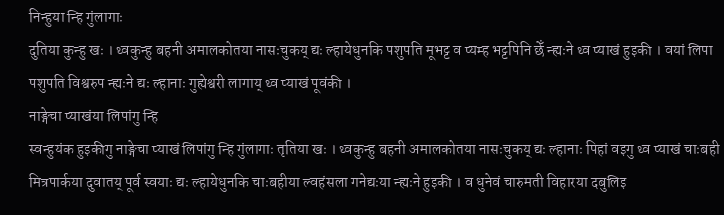निन्हुया न्हि गुंलागाः
दुतिया कुन्हु खः । थ्वकुन्हु बहनी अमालकोतया नासःचुकय् द्यः ल्हायेधुनकि पशुपति मूभट्ट व प्यम्ह भट्टपिनि छेँ न्ह्यःने थ्व प्याखं हुइकी । वयां लिपा पशुपति विश्वरुप न्ह्यःने द्यः ल्हानाः गुह्येश्वरी लागाय् थ्व प्याखं पूवंकी ।
नाङ्गेचा प्याखंया लिपांगु न्हि
स्वन्हुयंक हुइकीगु नाङ्गेचा प्याखं लिपांगु न्हि गुंलागाः तृतिया खः । थ्वकुन्हु बहनी अमालकोतया नासःचुकय् द्यः ल्हानाः पिहां वइगु थ्व प्याखं चाःबही मित्रपार्कया दुवातय् पूर्व स्वयाः द्यः ल्हायेधुनकि चाःबहीया ल्वहंसला गनेद्यःया न्ह्यःने हुइकी । व धुनेवं चारुमती विहारया दबुलिइ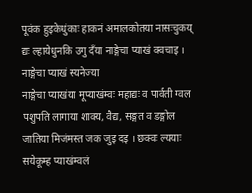पूवंक हुइकेधुंकाः हाकनं अमालकोतया नासःचुकय् द्यः ल्हायेधुनकि उगु दँया नाङ्गेचा प्याखं क्वचाइ ।
नाङ्गेचा प्याखं स्यनेज्या
नाङ्गेचा प्याखंया मूप्याखंम्वः महाद्यः व पार्वती ग्वल पशुपति लागाया शाक्य, वैद्य, सङ्गत व डङ्गोल जातिया मिजंमस्त जक जुइ दइ । छक्वः ल्ययाः सयेकूम्ह प्याखंम्वलं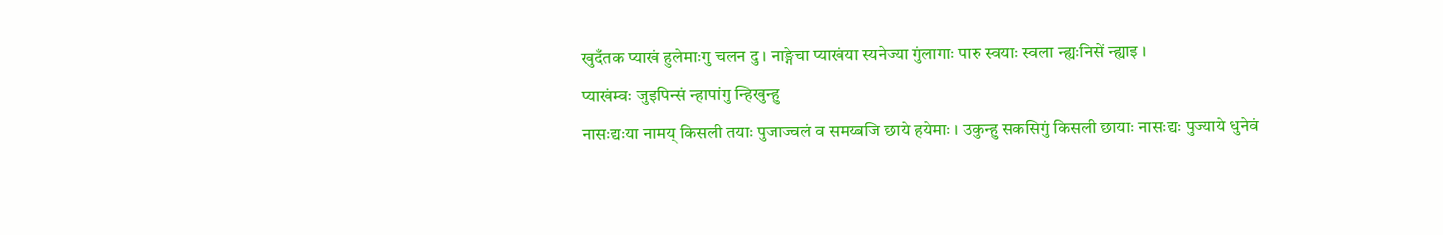खुदँतक प्याखं हुलेमाःगु चलन दु । नाङ्गेचा प्याखंया स्यनेज्या गुंलागाः पारु स्वयाः स्वला न्ह्यःनिसें न्ह्याइ ।
प्याखंम्वः जुइपिन्सं न्हापांगु न्हिखुन्हु
नासःद्यःया नामय् किसली तयाः पुजाज्वलं व समय्बजि छाये हयेमाः । उकुन्हु सकसिगुं किसली छायाः नासःद्यः पुज्याये धुनेवं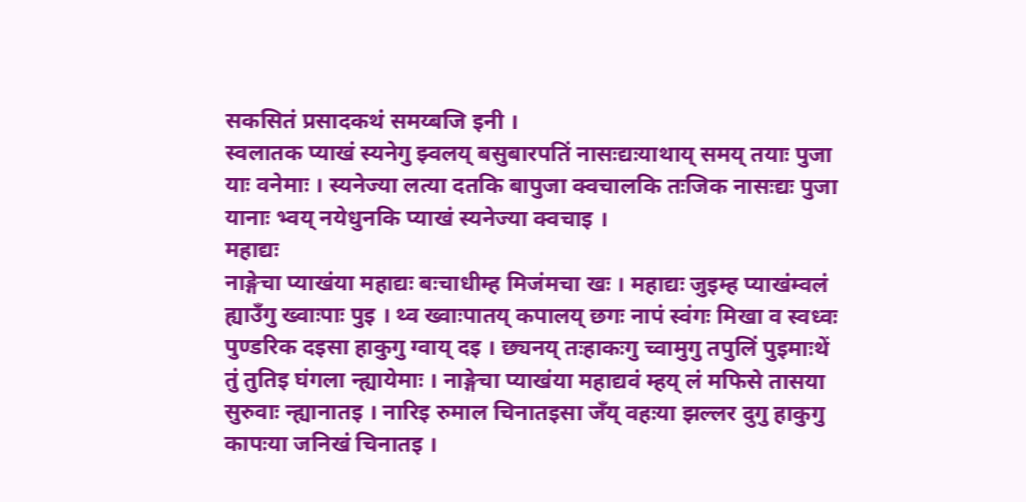सकसितं प्रसादकथं समय्बजि इनी ।
स्वलातक प्याखं स्यनेगु झ्वलय् बसुबारपतिं नासःद्यःयाथाय् समय् तयाः पुजा याः वनेमाः । स्यनेज्या लत्या दतकि बापुजा क्वचालकि तःजिक नासःद्यः पुजा यानाः भ्वय् नयेधुनकि प्याखं स्यनेज्या क्वचाइ ।
महाद्यः
नाङ्गेचा प्याखंया महाद्यः बःचाधीम्ह मिजंमचा खः । महाद्यः जुइम्ह प्याखंम्वलं ह्याउँगु ख्वाःपाः पुइ । थ्व ख्वाःपातय् कपालय् छगः नापं स्वंगः मिखा व स्वध्वः पुण्डरिक दइसा हाकुगु ग्वाय् दइ । छ्यनय् तःहाकःगु च्वामुगु तपुलिं पुइमाःथें तुं तुतिइ घंगला न्ह्यायेमाः । नाङ्गेचा प्याखंया महाद्यवं म्हय् लं मफिसे तासया सुरुवाः न्ह्यानातइ । नारिइ रुमाल चिनातइसा जँय् वहःया झल्लर दुगु हाकुगु कापःया जनिखं चिनातइ ।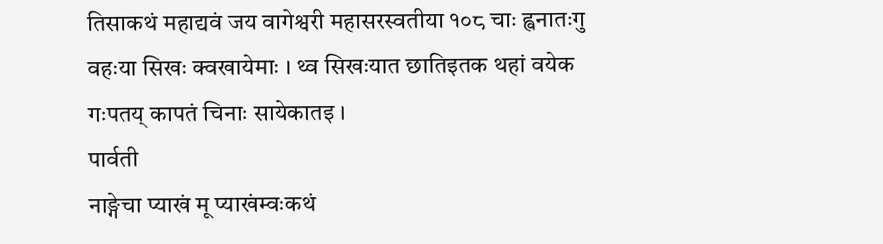तिसाकथं महाद्यवं जय वागेश्वरी महासरस्वतीया १०८ चाः ह्वनातःगु वहःया सिखः क्वखायेमाः । थ्व सिखःयात छातिइतक थहां वयेक गःपतय् कापतं चिनाः सायेकातइ ।
पार्वती
नाङ्गेचा प्याखं मू प्याखंम्वःकथं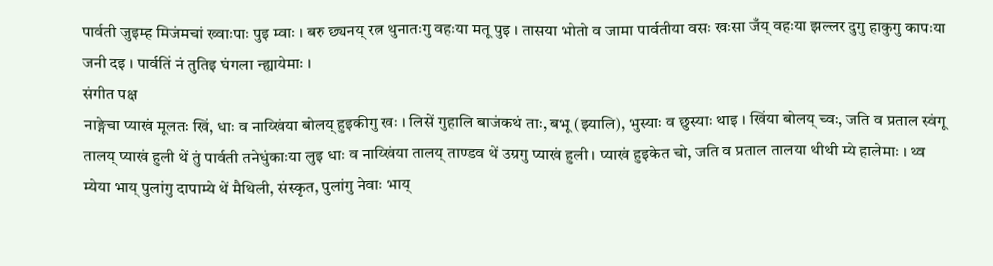पार्वती जुइम्ह मिजंमचां ख्वाःपाः पुइ म्वाः । बरु छ्यनय् रत्न थुनातःगु वहःया मतू पुइ । तासया भोतो व जामा पार्वतीया वसः खःसा जँय् वहःया झल्लर दुगु हाकुगु कापःया जनी दइ । पार्वतिं नं तुतिइ घंगला न्ह्यायेमाः ।
संगीत पक्ष
नाङ्गेचा प्याखं मूलतः खिं, धाः व नाय्खिंया बोलय् हुइकीगु खः । लिसें गुहालि बाजंकथं ताः, बभू (झ्यालि), भुस्याः व छुस्याः थाइ । खिंया बोलय् च्वः, जति व प्रताल स्वंगू तालय् प्याखं हुली थें तुं पार्वती तनेधुंकाःया लुइ धाः व नाय्खिंया तालय् ताण्डव थें उग्रगु प्याखं हुली । प्याखं हुइकेत चो, जति व प्रताल तालया थीथी म्ये हालेमाः । थ्व म्येया भाय् पुलांगु दापाम्ये थें मैथिली, संस्कृत, पुलांगु नेवाः भाय्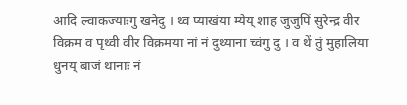आदि ल्वाकज्याःगु खनेदु । थ्व प्याखंया म्येय् शाह जुजुपिं सुरेन्द्र वीर विक्रम व पृथ्वी वीर विक्रमया नां नं दुथ्याना च्वंगु दु । व थें तुं मुहालिया धुनय् बाजं थानाः नं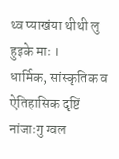थ्व प्याखंया थीथी लु हुइके माः ।
धार्मिक, सांस्कृतिक व ऐतिहासिक दृष्टिं नांजाःगु ग्वल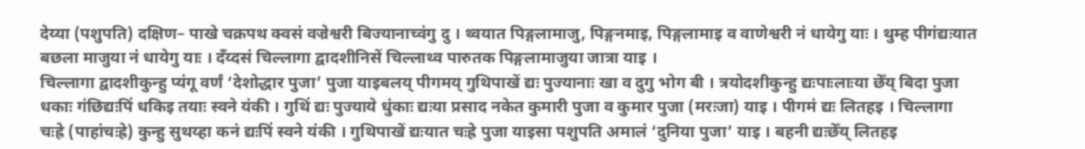देय्या (पशुपति) दक्षिण– पाखे चक्रपथ क्वसं वज्रेश्वरी बिज्यानाच्वंगु दु । थ्वयात पिङ्गलामाजु, पिङ्गनमाइ, पिङ्गलामाइ व वाणेश्वरी नं धायेगु याः । थुम्ह पीगंद्यःयात बछला माजुया नं धायेगु याः । दँय्दसं चिल्लागा द्वादशीनिसें चिल्लाथ्व पारुतक पिङ्गलामाजुया जात्रा याइ ।
चिल्लागा द्वादशीकुन्हु प्यंगू वर्णं ‘देशोद्धार पुजा’ पुजा याइबलय् पीगमय् गुथिपाखें द्यः पुज्यानाः खा व दुगु भोग बी । त्रयोदशीकुन्हु द्यःपाःलाःया छेँय् बिदा पुजा धकाः गंछिद्यःपिं धकिइ तयाः स्वने यंकी । गुथिं द्यः पुज्याये धुंकाः द्यःया प्रसाद नकेत कुमारी पुजा व कुमार पुजा (मरःजा) याइ । पीगमं द्यः लितहइ । चिल्लागा चःह्रे (पाहांचःह्रे) कुन्हु सुथय्हा कनं द्यःपिं स्वने यंकी । गुथिपाखें द्यःयात चःह्रे पुजा याइसा पशुपति अमालं ‘दुनिया पुजा’ याइ । बहनी द्यःछेँय् लितहइ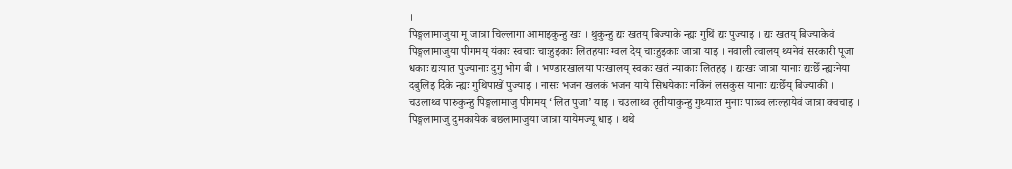।
पिङ्गलामाजुया मू जात्रा चिल्लागा आमाइकुन्हु खः । थुकुन्हु द्यः खतय् बिज्याके न्ह्यः गुथिं द्यः पुज्याइ । द्यः खतय् बिज्याकेवं पिङ्गलामाजुया पीगमय् यंकाः स्वचाः चाःहुइकाः लितहयाः ग्वल देय् चाःहुइकाः जात्रा याइ । नवाली त्वालय् थ्यनेवं सरकारी पूजा धकाः द्यःयात पुज्यानाः दुगु भोग बी । भण्डारखालया पःखालय् स्वकः खतं न्याकाः लितहइ । द्यःखः जात्रा यानाः द्यःछेँ न्ह्यःनेया दबुलिइ दिके न्ह्यः गुथिपाखें पुज्याइ । नासः भजन खलकं भजन याये सिधयेकाः नकिंनं लसकुस यानाः द्यःछेँय् बिज्याकी ।
चउलाथ्व पारुकुन्हु पिङ्गलामाजु पीगमय् ‘लित पुजा’ याइ । चउलाथ्व तृतीयाकुन्हु गुथ्याःत मुनाः पाःब्व लःल्हायेवं जात्रा क्वचाइ । पिङ्गलामाजु दुमकायेक बछलामाजुया जात्रा यायेमज्यू धाइ । थथे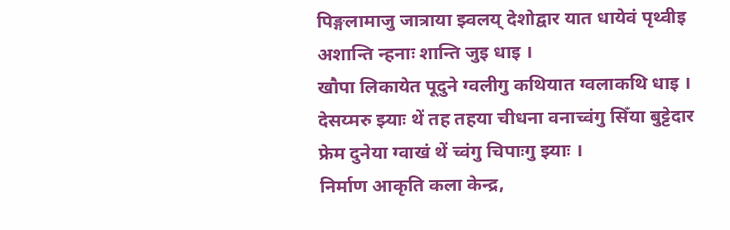पिङ्गलामाजु जात्राया झ्वलय् देशोद्वार यात धायेवं पृथ्वीइ अशान्ति न्हनाः शान्ति जुइ धाइ ।
खौपा लिकायेत पूदुने ग्वलीगु कथियात ग्वलाकथि धाइ ।
देसय्मरु झ्याः थें तह तहया चीधना वनाच्वंगु सिँया बुट्टेदार फ्रेम दुनेया ग्वाखं थें च्वंगु चिपाःगु झ्याः ।
निर्माण आकृति कला केन्द्र,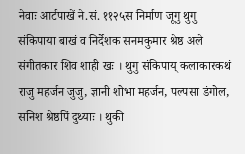नेवाः आर्टपाखें ने.सं. ११२५स निर्माण जूगु थुगु संकिपाया बाखं व निर्देशक सनमकुमार श्रेष्ठ अले संगीतकार शिव शाही खः । थुगु संकिपाय् कलाकारकथं राजु महर्जन जुजु, ज्ञानी शोभा महर्जन, पल्पसा डंगोल, सनिश श्रेष्ठपिं दुथ्याः । थुकी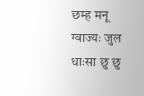छम्ह मनू ग्वाज्यः जुल धाःसा छु छु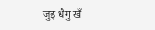जुइ धैगु खँ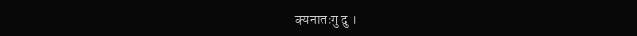क्यनातःगु दु ।